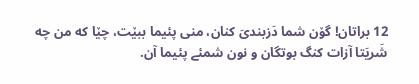12 براتان! گۆن شما دَزبندیَ کنان، منی پئیما ببێت، چێا که من چه شَریَتا آزات کنگ بوتگان و نون شمئے پئیما آن.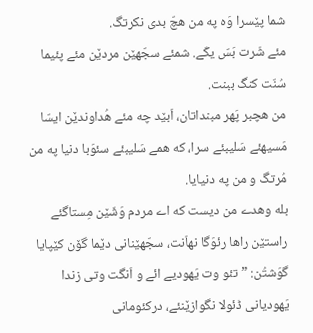شما پێسرا وَه په من هچّ بدی نکرتگ.
مئے شَرت بَسّ یکّے. شمئے سجّهێن مردێن مئے پئیما سُنّت کنگ ببنت.
من هچبر پَهر مبنداتان، اَبێد چه مئے هُداوندێن ایسّا مَسیهئے سَلیبئے سرا، که همے سَلیبئے سئوَبا دنیا په من مُرتگ و من په دنیایا.
بله وهدے من دیست که اے مردم وَشّێن مِستاگئے راستێن راها رئوَگا نهاَنت، سجّهێنانی دێما گۆن کێپایا گوَشتُن: ”تئو وت یَهودیے ائے و اَنگت وتی زندا یَهودیانی ڈئولا نگوازێنئے، درکئومانی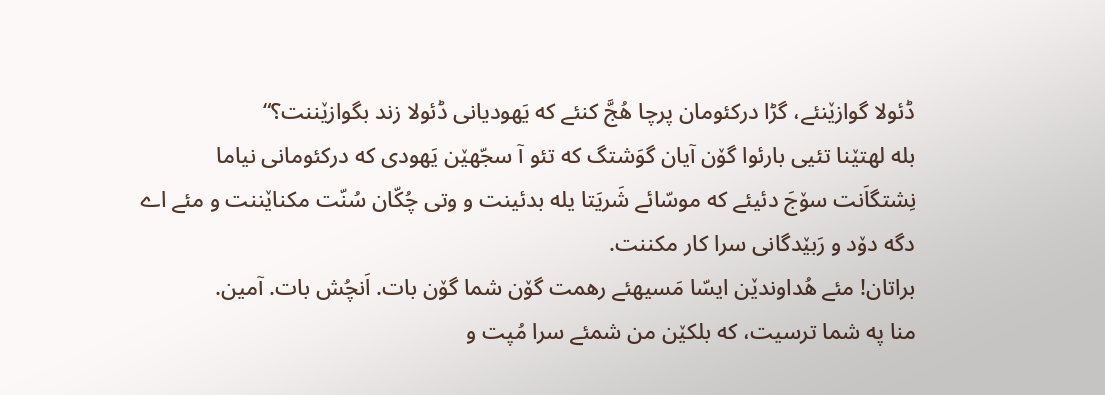ڈئولا گوازێنئے، گڑا درکئومان پرچا هُجَّ کنئے که یَهودیانی ڈئولا زند بگوازێننت؟“
بله لهتێنا تئیی بارئوا گۆن آیان گوَشتگ که تئو آ سجّهێن یَهودی که درکئومانی نیاما نِشتگاَنت سۆجَ دئیئے که موسّائے شَریَتا یله بدئینت و وتی چُکّان سُنّت مکناێننت و مئے اے دگه دۆد و رَبێدگانی سرا کار مکننت.
براتان! مئے هُداوندێن ایسّا مَسیهئے رهمت گۆن شما گۆن بات. اَنچُش بات. آمین.
منا په شما ترسیت، که بلکێن من شمئے سرا مُپت و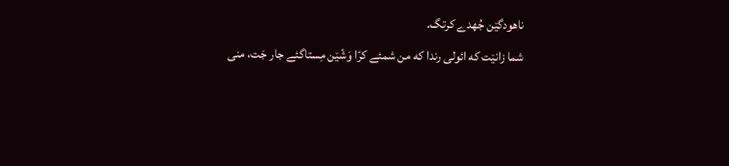ناهودگێن جُهدے کرتگ.
شما زانێت که ائولی رندا که من شمئے کرّا وَشّێن مِستاگئے جار جَت، منی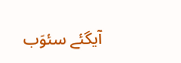آیگئے سئوَب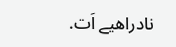نادراهیے اَت.